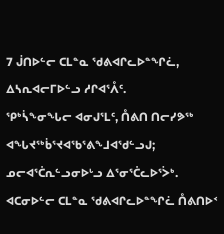7 ᒎᑎᐅᓪᓕ ᑕᒪᓐᓇ ᖁᕕᐊᒋᓚᐅᓐᖏᓛ, ᐃᓴᕆᐊᓕᒥᐅᓪᓗ ᓱᒋᐊᕐᐰᑦ.
ᕿᒃᓵᖕᓂᖓᓕ ᐊᓂᒍᕐᒪᑦ, ᑍᕕᑎ ᑎᓕᓯᕗᖅ ᐊᖓᔪᖅᑳᕐᔪᐊᖃᕐᕕᖕᒧᐊᖁᓪᓗᒍ; ᓄᓕᐊᕐᑖᕆᓪᓗᓂᐅᒡᓗ ᐃᕐᓂᕐᑖᓚᐅᕐᐴᒃ. ᐊᑕᓂᐅᓪᓕ ᑕᒪᓐᓇ ᖁᕕᐊᒋᓚᐅᓐᖏᓛ ᑍᕕᑎᐅᑉ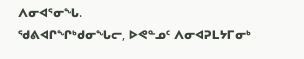ᐱᓂᐊᕐᓂᖓ.
ᖁᕕᐊᒋᖏᒃᑯᓂᖓᓕ, ᐅᕙᓐᓄᑦ ᐱᓂᐊᕈᒪᔭᒥᓂᒃ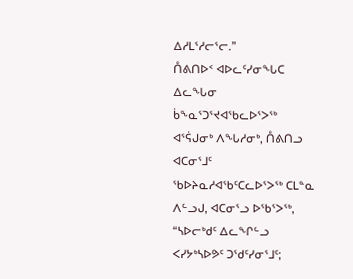ᐃᓱᒪᕐᓱᓕᕐᓕ.”
ᑍᕕᑎᐅᑉ ᐊᐅᓚᑦᓯᓂᖓᑕ ᐃᓚᖓᓂ ᑳᖕᓇᕐᑐᕐᔪᐊᖃᓚᐅᕐᐳᖅ ᐊᕐᕌᒍᓂᒃ ᐱᖓᓱᓂᒃ, ᑍᕕᑎᓗ ᐊᑕᓂᕐᒧᑦ ᖃᐅᔨᓇᓱᐊᖃᑦᑕᓚᐅᕐᐳᖅ ᑕᒪᓐᓇ ᐱᓪᓗᒍ, ᐊᑕᓂᕐᓗ ᐅᖃᕐᐳᖅ, “ᓴᐅᓕᒃᑯᑦ ᐃᓚᖏᓪᓗ ᐸᓯᔭᒃᓴᐅᕗᑦ ᑐᖁᑦᓯᓂᕐᒧᑦ;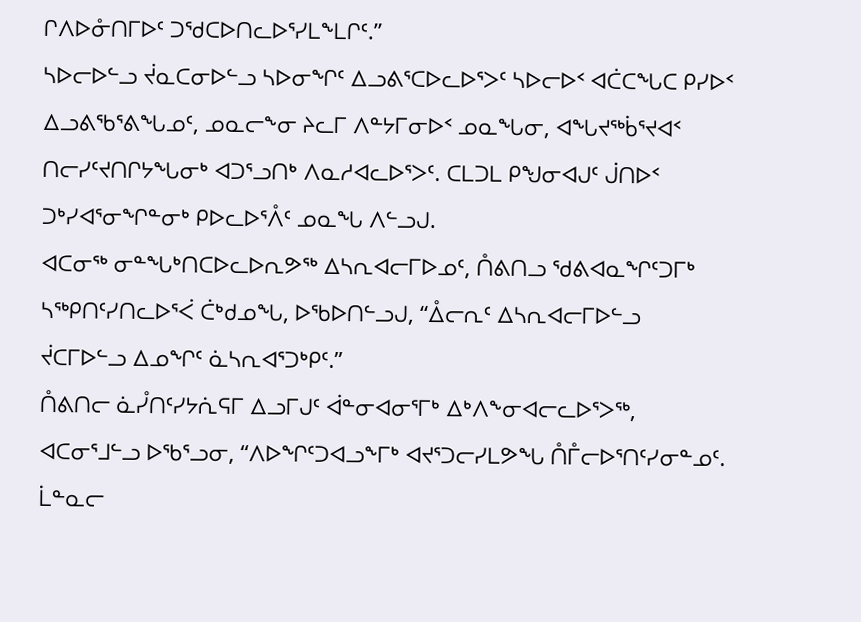ᒋᐱᐅᓁᑎᒥᐅᑦ ᑐᖁᑕᐅᑎᓚᐅᕐᓯᒪᖕᒪᒋᑦ.”
ᓴᐅᓕᐅᓪᓗ ᔫᓇᑕᓂᐅᓪᓗ ᓴᐅᓂᖏᑦ ᐃᓗᕕᕐᑕᐅᓚᐅᕐᐳᑦ ᓴᐅᓕᐅᑉ ᐊᑖᑕᖓᑕ ᑭᓯᐅᑉ ᐃᓗᕕᖃᕐᕕᖓᓄᑦ, ᓄᓇᓕᖕᓂ ᔨᓚᒥ ᐱᓐᔭᒥᓂᐅᑉ ᓄᓇᖓᓂ, ᐊᖓᔪᖅᑳᕐᔪᐊᑉ ᑎᓕᓯᑦᔪᑎᒋᔭᖓᓂᒃ ᐊᑐᕐᓗᑎᒃ ᐱᓇᓱᐊᓚᐅᕐᐳᑦ. ᑕᒪᑐᒪ ᑭᖑᓂᐊᒍᑦ ᒎᑎᐅᑉ ᑐᒃᓯᐊᕐᓂᖏᓐᓂᒃ ᑭᐅᓚᐅᕐᐰᑦ ᓄᓇᖓ ᐱᓪᓗᒍ.
ᐊᑕᓂᖅ ᓂᓐᖓᒃᑎᑕᐅᓚᐅᕆᕗᖅ ᐃᓴᕆᐊᓕᒥᐅᓄᑦ, ᑍᕕᑎᓗ ᖁᕕᐊᓇᖏᑦᑐᒥᒃ ᓴᖅᑭᑎᑦᓯᑎᓚᐅᕐᐹ ᑖᒃᑯᓄᖓ, ᐅᖃᐅᑎᓪᓗᒍ, “ᐂᓕᕆᑦ ᐃᓴᕆᐊᓕᒥᐅᓪᓗ ᔫᑕᒥᐅᓪᓗ ᐃᓄᖏᑦ ᓈᓴᕆᐊᕐᑐᒃᑭᑦ.”
ᑍᕕᑎᓕ ᓈᓮᑎᑦᓯᔭᕇᕋᒥ ᐃᓗᒥᒍᑦ ᐋᓐᓂᐊᓂᕐᒥᒃ ᐃᒃᐱᖕᓂᐊᓕᓚᐅᕐᐳᖅ, ᐊᑕᓂᕐᒧᓪᓗ ᐅᖃᕐᓗᓂ, “ᐱᐅᖏᑦᑐᐊᓗᖕᒥᒃ ᐊᔪᕐᑐᓕᓯᒪᕗᖓ ᑍᒤᓕᐅᕐᑎᑦᓯᓂᓐᓄᑦ. ᒫᓐᓇᓕ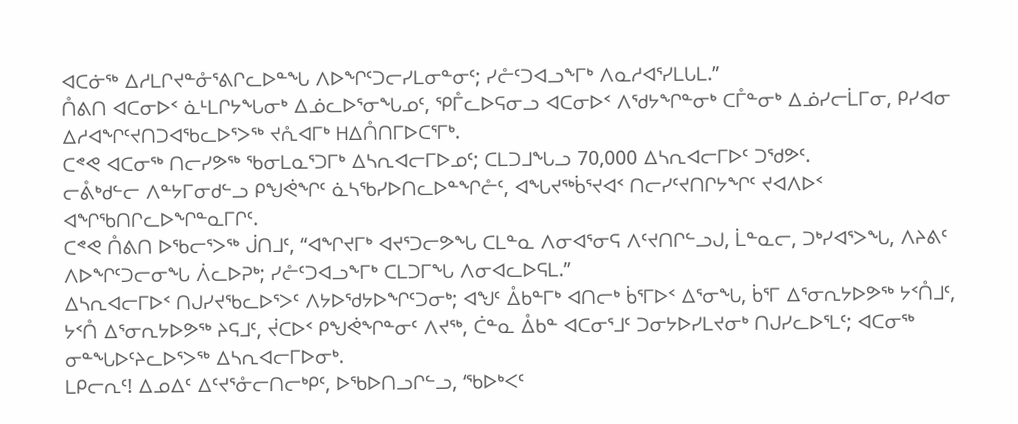ᐊᑕᓃᖅ ᐃᓱᒪᒋᔪᓐᓁᕐᕕᒋᓚᐅᓐᖓ ᐱᐅᖏᑦᑐᓕᓯᒪᓂᓐᓂᑦ; ᓯᓔᑦᑐᐊᓗᖕᒥᒃ ᐱᓇᓱᐊᕐᓯᒪᒐᒪ.”
ᑍᕕᑎ ᐊᑕᓂᐅᑉ ᓈᒻᒪᒋᔭᖓᓂᒃ ᐃᓅᓚᐅᕐᓂᖓᓄᑦ, ᕿᒤᓚᐅᕋᓂᓗ ᐊᑕᓂᐅᑉ ᐱᖁᔭᖏᓐᓂᒃ ᑕᒤᓐᓂᒃ ᐃᓅᓯᓕᒫᒥᓂ, ᑭᓯᐊᓂ ᐃᓱᐊᖏᑦᔪᑎᑐᐊᖃᓚᐅᕐᐳᖅ ᔪᕅᐊᒥᒃ ᕼᐃᑍᑎᒥᐅᑕᕐᒥᒃ.
ᑕᕝᕙ ᐊᑕᓂᖅ ᑎᓕᓯᕗᖅ ᖃᓂᒪᓇᕐᑐᒥᒃ ᐃᓴᕆᐊᓕᒥᐅᓄᑦ; ᑕᒪᑐᒧᖓᓗ 70,000 ᐃᓴᕆᐊᓕᒥᐅᑦ ᑐᖁᕗᑦ.
ᓕᕔᒃᑯᓪᓕ ᐱᓐᔭᒥᓂᑯᓪᓗ ᑭᖑᕚᖏᑦ ᓈᓴᖃᓯᐅᑎᓚᐅᓐᖏᓔᑦ, ᐊᖓᔪᖅᑳᕐᔪᐊᑉ ᑎᓕᓯᑦᔪᑎᒋᔭᖏᑦ ᔪᐊᐱᐅᑉ ᐊᖏᖃᑎᒋᓚᐅᖏᓐᓇᒥᒋᑦ.
ᑕᕝᕙ ᑍᕕᑎ ᐅᖃᓕᕐᐳᖅ ᒎᑎᒧᑦ, “ᐊᖏᔪᒥᒃ ᐊᔪᕐᑐᓕᕗᖓ ᑕᒪᓐᓇ ᐱᓂᐊᕐᓂᕋ ᐱᑦᔪᑎᒋᓪᓗᒍ, ᒫᓐᓇᓕ, ᑐᒃᓯᐊᕐᐳᖓ, ᐱᔨᕕᑦ ᐱᐅᖏᑦᑐᓕᓂᖓ ᐲᓚᐅᕈᒃ; ᓯᓔᑦᑐᐊᓗᖕᒥᒃ ᑕᒪᑐᒥᖓ ᐱᓂᐊᓚᐅᕋᒪ.”
ᐃᓴᕆᐊᓕᒥᐅᑉ ᑎᒍᓯᔪᖃᓚᐅᕐᐳᑦ ᐱᔭᐅᖁᔭᐅᖏᑦᑐᓂᒃ; ᐊᖑᑦ ᐂᑲᓐᒥᒃ ᐊᑎᓕᒃ ᑳᕐᒥᐅᑉ ᐃᕐᓂᖓ, ᑳᕐᒥ ᐃᕐᓂᕆᔭᐅᕗᖅ ᔭᑉᑍᒧᑦ, ᔭᑉᑍ ᐃᕐᓂᕆᔭᐅᕗᖅ ᔨᕋᒧᑦ, ᔫᑕᐅᑉ ᑭᖑᕚᖏᓐᓂᑦ ᐱᔪᖅ, ᑖᓐᓇ ᐂᑲᓐ ᐊᑕᓂᕐᒧᑦ ᑐᓂᔭᐅᓯᒪᔪᓂᒃ ᑎᒍᓯᓚᐅᕐᒪᑦ; ᐊᑕᓂᖅ ᓂᓐᖓᐅᑦᔨᓚᐅᕐᐳᖅ ᐃᓴᕆᐊᓕᒥᐅᓂᒃ.
ᒪᑭᓕᕆᑦ! ᐃᓄᐃᑦ ᐃᑦᔪᕐᓁᓕᑎᓕᒃᑭᑦ, ᐅᖃᐅᑎᓗᒋᓪᓗ, ‘ᖃᐅᒃᐸᑦ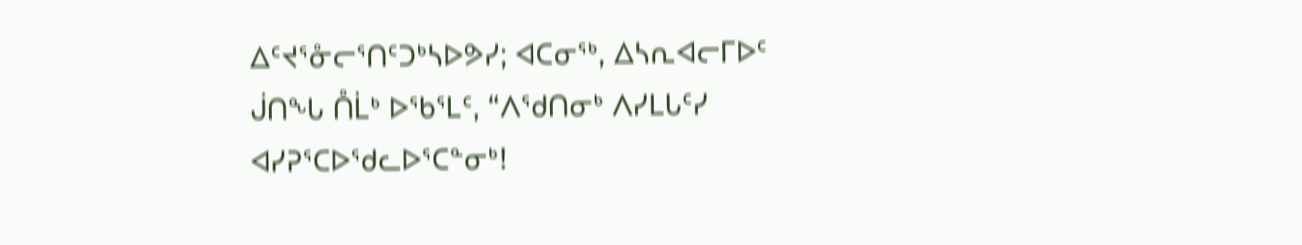ᐃᑦᔪᕐᓁᓕᕐᑎᑦᑐᒃᓴᐅᕗᓯ; ᐊᑕᓂᖅ, ᐃᓴᕆᐊᓕᒥᐅᑦ ᒎᑎᖓ ᑍᒫᒃ ᐅᖃᕐᒪᑦ, “ᐱᖁᑎᓂᒃ ᐱᓯᒪᒐᑦᓯ ᐊᓯᕈᕐᑕᐅᖁᓚᐅᕐᑕᓐᓂᒃ!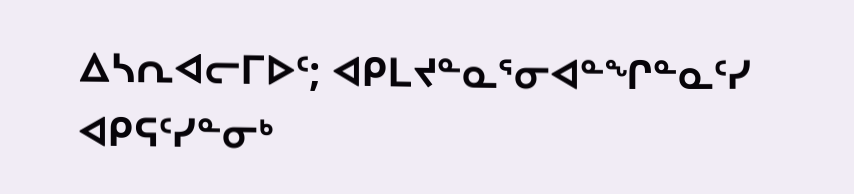ᐃᓴᕆᐊᓕᒥᐅᑦ; ᐊᑭᒪᔪᓐᓇᕐᓂᐊᓐᖏᓐᓇᑦᓯ ᐊᑭᕋᑦᓯᓐᓂᒃ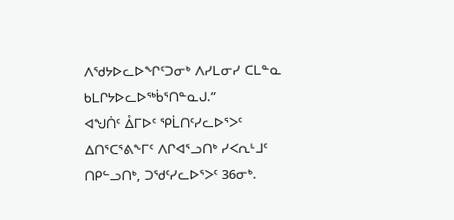ᐱᖁᔭᐅᓚᐅᖏᑦᑐᓂᒃ ᐱᓯᒪᓂᓯ ᑕᒪᓐᓇ ᑲᒪᒋᔭᐅᓚᐅᖅᑳᕐᑎᓐᓇᒍ.”
ᐊᖑᑏᑦ ᐂᒥᐅᑦ ᕿᒫᑎᑦᓯᓚᐅᕐᐳᑦ ᐃᑎᕐᑕᕐᕕᖕᒥᑦ ᐱᒋᐊᕐᓗᑎᒃ ᓯᐸᕆᒻᒧᑦ ᑎᑭᓪᓗᑎᒃ, ᑐᖁᑦᓯᓚᐅᕐᐳᑦ 36ᓂᒃ.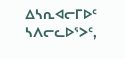ᐃᓴᕆᐊᓕᒥᐅᑦ ᓴᐱᓕᓚᐅᕐᐳᑦ,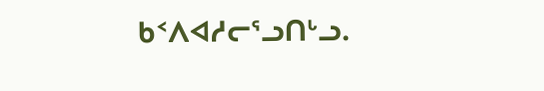ᑲᑉᐱᐊᓱᓕᕐᓗᑎᒡᓗ.